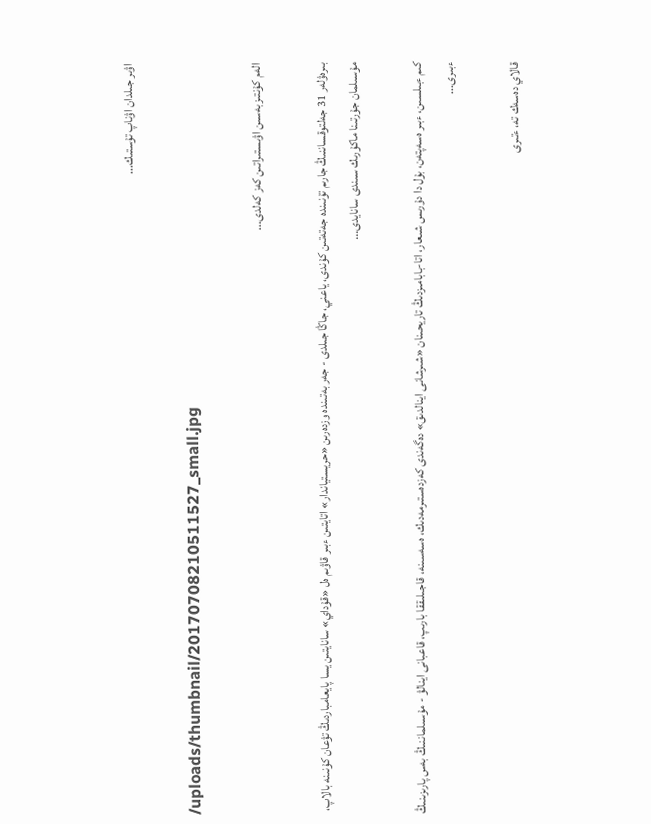اۋىر جىلدان اۋناپ تۇستىك...

/uploads/thumbnail/20170708210511527_small.jpg

الەم كۇنتىزبەسىن اۋىستىراتىن كەز كەلدى...

بىرەۋلەر 31 جەلتوقساننىڭ جارىم تۇنىندە جەتەتىن كۇندى، ياعني، جاڭا جىلدى - جەر بەتىندە وزدەرىن «حريستياندار» اتايتىن ءبىر قاۋىم ەل «قۇداي» سانايتىن يسا پايعامباردىڭ تۋعان كۇنىنە بالاپ، مۇسىلمان جۇرتىنا ماكۇرىك سىندى سانايدى...

كىم ءبىلسىن، ءبىر ەسەپتەن، بۇل دا دۇرىس شىعار، اتا-بابامىزدىڭ تاريحىنان «شىرشانى اينالدىق» دەگەندى كەزدەستىرمەدىك، ەسەسىنە، قاجىلىققا بارىپ، قاعبانى اينالۋ - مۇسىلماننىڭ بەس پارىزىنىڭ ءبىرى...

قالاي دەسەك تە، ءتىرى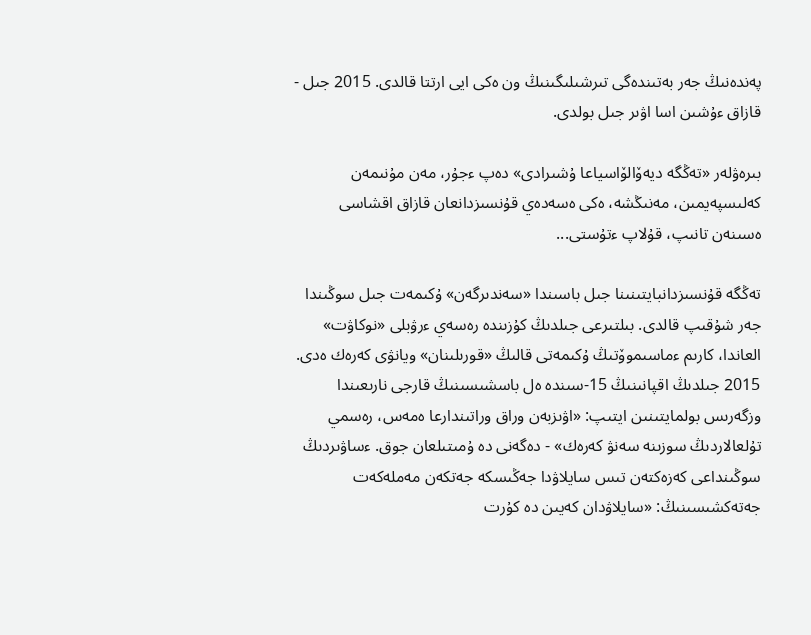پەندەنىڭ جەر بەتىندەگى تىرشىلىگىنىڭ ون ەكى ايى ارتتا قالدى. 2015 جىل - قازاق ءۇشىن اسا اۋىر جىل بولدى.

بىرەۋلەر «تەڭگە ديەۆالۆاسياعا ۇشىرادى» دەپ ءجۇر، مەن مۇنىمەن كەلىسپەيمىن، مەنىڭشە، ەكى ەسەدەي قۇنسىزدانعان قازاق اقشاسى ەسىنەن تانىپ، قۇلاپ ءتۇستى...

تەڭگە قۇنسىزدانبايتىنىنا جىل باسىندا «سەندىرگەن» ۇكىمەت جىل سوڭىندا جەر شۇقىپ قالدى. بىلتىرعى جىلدىڭ كۇزىندە رەسەي ءرۋبلى «نوكاۋت» العاندا، كارىم ءماسىموۆتىڭ ۇكىمەتى قالىڭ «قورىلىنان» ويانۋى كەرەك ەدى. 2015 جىلدىڭ اقپانىنىڭ 15-سىندە ەل باسشىسىنىڭ قارجى نارىعىندا وزگەرىس بولمايتىنىن ايتىپ: «اۋىزبەن وراق وراتىندارعا ەمەس، رەسمي تۇلعالاردىڭ سوزىنە سەنۋ كەرەك» - دەگەنى دە ۇمىتىلعان جوق. ءساۋىردىڭ سوڭىنداعى كەزەكتەن تىس سايلاۋدا جەڭىسكە جەتكەن مەملەكەت جەتەكشىسىنىڭ: «سايلاۋدان كەيىن دە كۇرت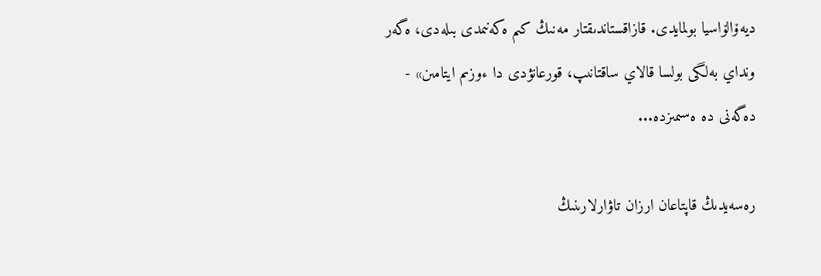ديەۆالۆاسيا بولمايدى. قازاقستاندىقتار مەنىڭ كىم ەكەنىمدى بىلەدى، ەگەر ونداي بەلگى بولسا قالاي ساقتانىپ، قورعانۋدى دا ءوزىم ايتامىن» - دەگەنى دە ەسىمىزدە...

رەسەيدىڭ قاپتاعان ارزان تاۋارلارىنىڭ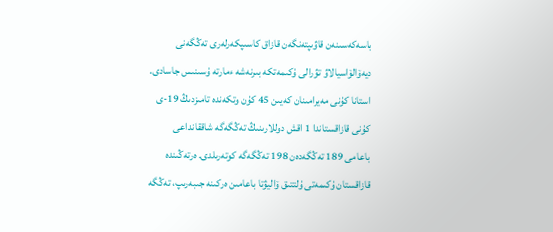باسەكەسىنەن قاۋىپتەنگەن قازاق كاسىپكەرلەرى تەڭگەنى ديەۆالۆاسيالاۋ تۋرالى ۇكىمەتكە بىرنەشە ءمارتە ۇسىنىس جاسادى. استانا كۇنى مەيرامىنان كەيىن 45 كۇن وتكەندە تامىزدىڭ 19-ى كۇنى قازاقستاندا 1 اقش دوللارىنىڭ تەڭگەگە شاققانداعى باعامى 189 تەڭگەدەن 198 تەڭگەگە كوتەرىلدى. ەرتەڭىندە قازاقستان ۇكىمەتى ۇلتتىق ۆاليۋتا باعامىن ەركىنە جىبەرىپ، تەڭگە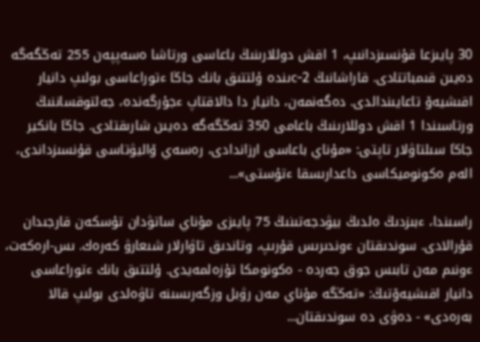30 پايىزعا قۇنسىزدانىپ، 1 اقش دوللارىنىڭ باعاسى ورتاشا ەسەپپەن 255 تەڭگەگە دەيىن قىمباتتادى. قاراشانىڭ 2-cىندە ۇلتتىق بانك جاڭا ءتوراعاسى بولىپ دانيار اقىشيەۆ تاعايىندالدى. دەگەنمەن، دانيار دا دالاقتاپ ءجۇرگەندە، جەلتوقساننىڭ ورتاسىندا 1 اقش دوللارىنىڭ باعامى 350 تەڭگەگە دەيىن شارىقتادى. جاڭا بانكير جاڭا سىلتاۋلار تاپتى: «مۇناي باعاسى ارزاندادى، رەسەي ۆاليۋتاسى قۇنسىزداندى، الەم ەكونوميكاسى داعدارىسقا ءتۇستى»...

راسىندا، ءبىزدىڭ ەلدىڭ بيۋدجەتىنىڭ 75 پايىزى مۇناي ساتۋدان تۇسكەن قارجىدان قۇرالادى. سوندىقتان ءوندىرىس قۇرىپ، وتاندىق تاۋارلار شىعارۋ كەرەك. ىس-ارەكەت، ءونىم مەن تابىس جوق جەردە - ەكونومكا تۇزەلمەيدى. ۇلتتىق بانك ءتوراعاسى دانيار اقىشيەۆتىڭ: «تەڭگە مۇناي مەن رۋبل وزگەرىسىنە تاۋەلدى بولىپ قالا بەرەدى» - دەۋى دە سوندىقتان...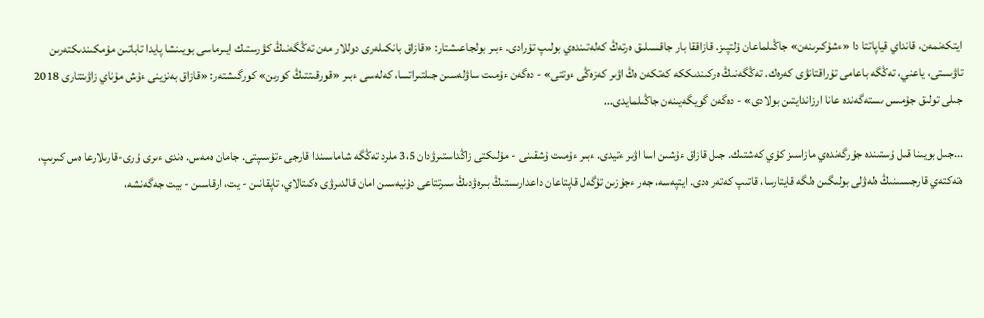ايتكەنمەن، قانداي قياپاتتا دا «ءشۇكىرىنەن» جاڭىلماعان ۇلتپىز. قازاققا بار جاقسىلىق ەرتەڭ كەلەتىندەي بولىپ تۇرادى. ءبىر بولجاعىشتار: «قازاق بانكىلەرى دوللار مەن تەڭگەنىڭ كۋرستىك ايىرماسى بويىنشا پايدا تاباتىن مۇمكىندىكتەرىن تاۋىستى، ياعني، تەڭگە باعامى تۇراقتانۋى كەرەك. تەڭگەنىڭ ەركىندىككە كەتكەن ەڭ اۋىر كەزەڭى ءوتتى» - دەگەن ءۇمىت ساۋلەسىن جىلتىراتسا، كەلەسى ءبىر «قورقىتتىڭ كورىن» كورگىشتەر: «قازاق بەنزينى ءۇش مۇناي زاۋىتتارى 2018 جىلى تولىق جۇمىس ىستەگەندە عانا ارزاندايتىن بولادى» - دەگەن گويگەيىنەن جاڭىلمايدى...

...جىل بويىنا قىل ۇستىندە جۇرگەندەي مازاسىز كۇي كەشتىك. جىل قازاق ءۇشىن اسا اۋىر ءتيدى. ءبىر ءۇمىت ۇشقىنى - مۇلىكتى زاڭداستىرۋدان 3،5 ملرد تەڭگە شاماسىندا قارجى ءتۇسىپتى. جامان ەمەس. ەندى ءىرى ۇرى-قارىلارعا ەس كىرىپ، ەتەكتەي قارجىسىنىڭ ەلەۋلى بولىگىن ەلگە قايتارسا، قاتىپ كەتەر ەدى. ايتپەسە، جەر ءجۇزىن تۇگەل قاپتاعان داعدارىستىڭ بىرەۋدىڭ سىرتتاعى دۇنيەسىن امان قالدىرۋى ەكىتالاي، تاپقانىن - يت، ارقاسىن - بيت جەگەنشە،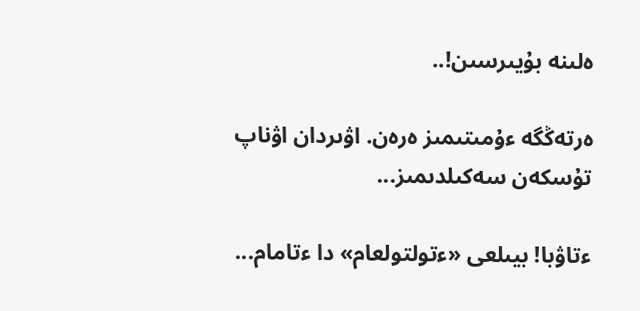ەلىنە بۇيىرسىن!..

ەرتەڭگە ءۇمىتىمىز ەرەن. اۋىردان اۋناپ تۇسكەن سەكىلدىمىز...

ءتاۋبا! بيىلعى «ءتولتولعام» دا ءتامام...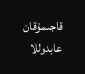قاجىمۇقان عابدوللا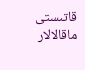قاتىستى ماقالالار